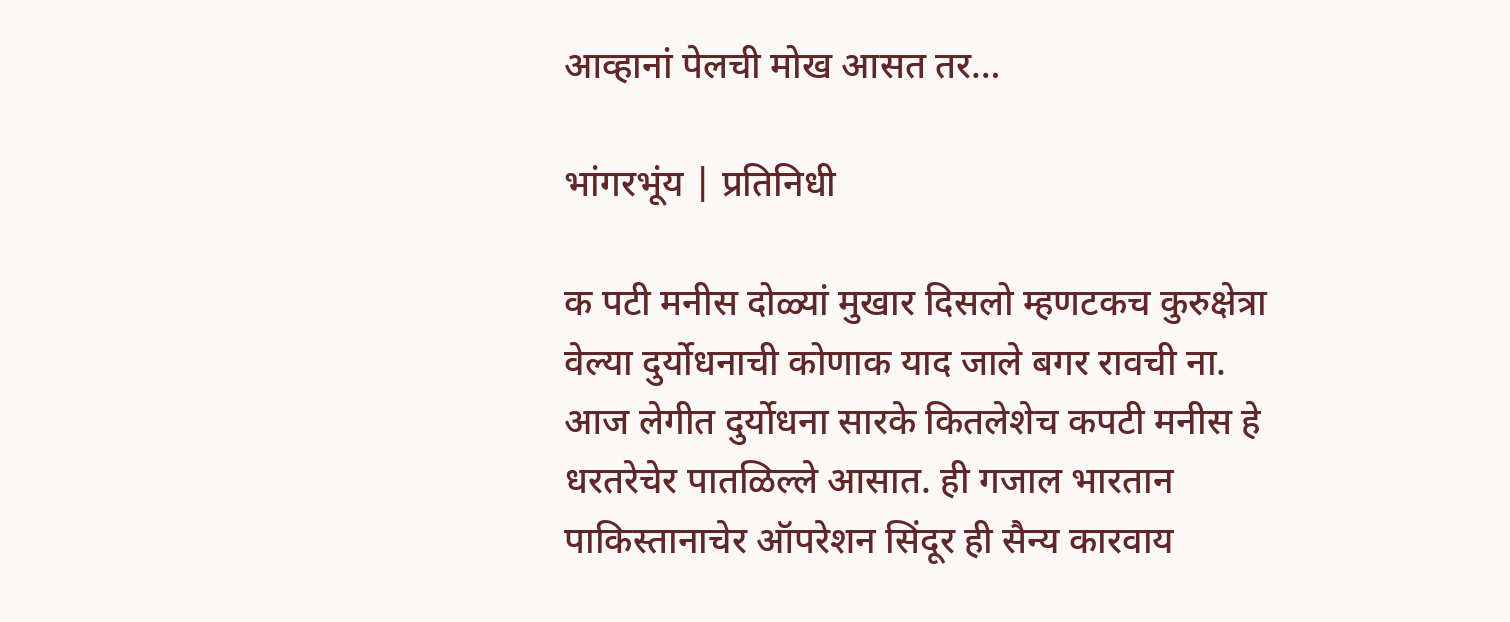आव्हानां पेलची मोख आसत तर…

भांगरभूंय | प्रतिनिधी

क पटी मनीस दोळ्यां मुखार दिसलो म्हणटकच कुरुक्षेत्रा वेल्या दुर्योधनाची कोणाक याद जाले बगर रावची ना. आज लेगीत दुर्योधना सारके कितलेशेच कपटी मनीस हे धरतरेचेर पातळिल्ले आसात. ही गजाल भारतान पाकिस्तानाचेर ऑपरेशन सिंदूर ही सैन्य कारवाय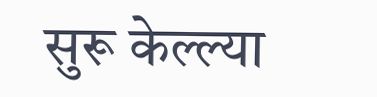सुरू केल्ल्या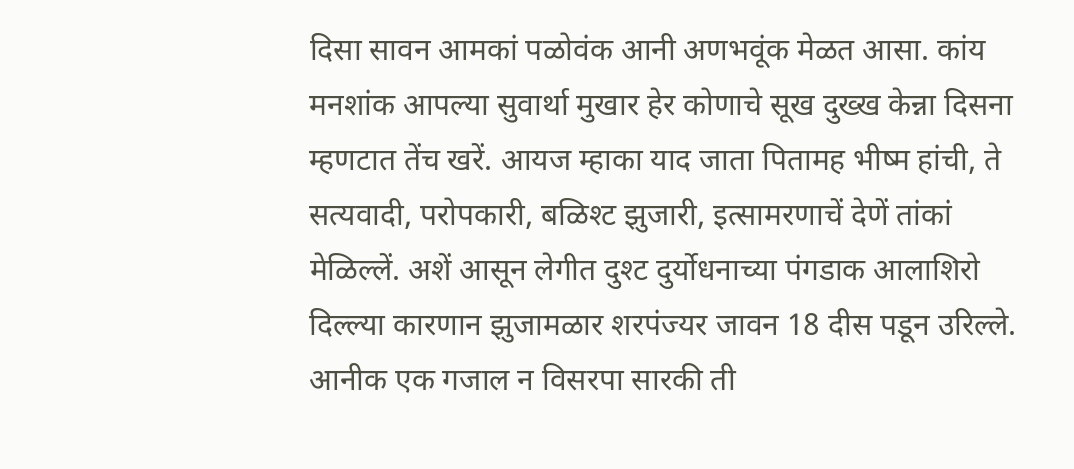दिसा सावन आमकां पळोवंक आनी अणभवूंक मेळत आसा. कांय मनशांक आपल्या सुवार्था मुखार हेर कोणाचे सूख दुख्ख केन्ना दिसना म्हणटात तेंच खरें. आयज म्हाका याद जाता पितामह भीष्म हांची, ते सत्यवादी, परोपकारी, बळिश्ट झुजारी, इत्सामरणाचें देणें तांकां मेळिल्लें. अशें आसून लेगीत दुश्ट दुर्योधनाच्या पंगडाक आलाशिरो दिल्ल्या कारणान झुजामळार शरपंज्यर जावन 18 दीस पडून उरिल्ले. आनीक एक गजाल न विसरपा सारकी ती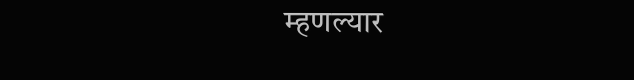म्हणल्यार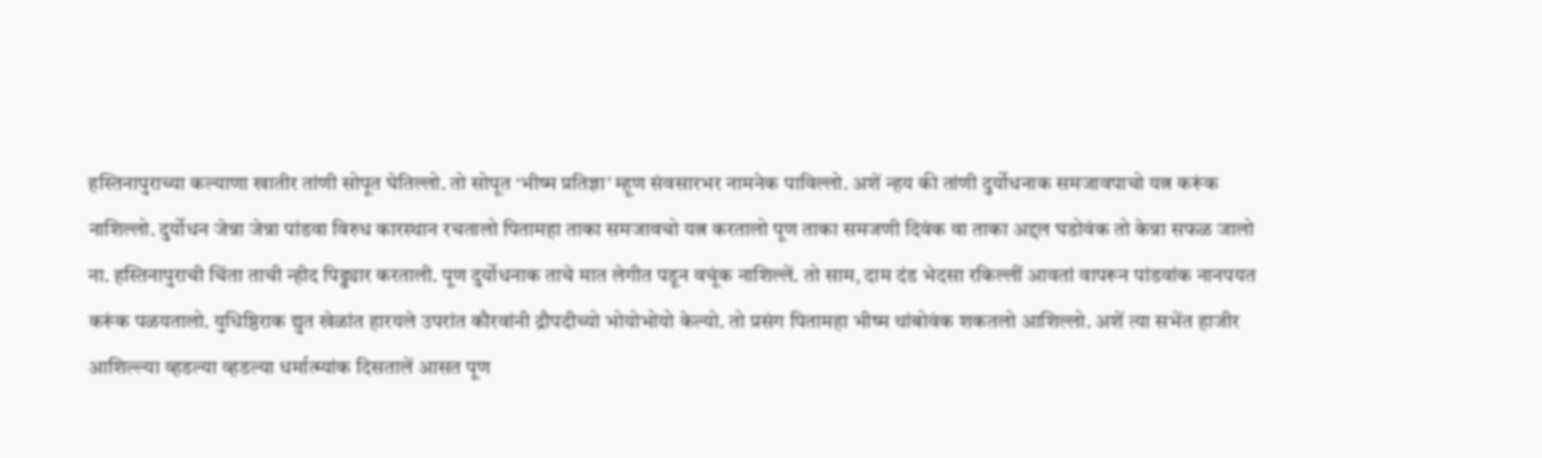हस्तिनापुराच्या कल्याणा खातीर तांणी सोपूत घेतिल्लो. तो सोपूत ‘भीष्म प्रतिज्ञा’ म्हूण संवसारभर नामनेक पाविल्लो. अशें न्हय की तांणी दुर्योधनाक समजावपाचो यत्न करूंक नाशिल्लो. दुर्योधन जेन्ना जेन्ना पांडवा विरुध कारस्थान रचतालो पितामहा ताका समजावचो यत्न करतालो पूण ताका समजणी दिवंक वा ताका अद्दल घडोवंक तो केन्ना सफळ जालो ना. हस्तिनापुराची चिंता ताची न्हीद पिड्ड्यार करताली. पूण दुर्योधनाक ताचे मात लेगीत पडून वचूंक नाशिल्लें. तो साम, दाम दंड भेदसा रकिल्लीं आवतां वापरून पांडवांक नानपयत करूंक पळयतालो. युधिष्ठिराक द्युत खेळांत हारयले उपरांत कौरवांनी द्रौपदीच्यो भोयोभोयो केल्यो. तो प्रसंग पितामहा भीष्म थांबोवंक शकतलो आशिल्लो. अशें त्या सभेंत हाजीर आशिल्ल्या व्हडल्या व्हडल्या धर्मात्म्यांक दिसतालें आसत पूण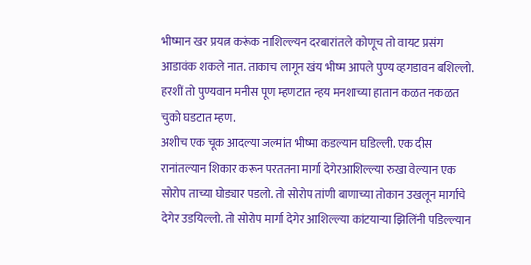भीष्मान खर प्रयत्न करूंक नाशिल्ल्यन दरबारांतले कोणूच तो वायट प्रसंग आडावंक शकले नात. ताकाच लागून खंय भीष्म आपले पुण्य व्हगडावन बशिल्लो. हरशीं तो पुण्यवान मनीस पूण म्हणटात न्हय मनशाच्या हातान कळत नकळत चुको घडटात म्हण.
अशीच एक चूक आदल्या जल्मांत भीष्मा कडल्यान घडिल्ली. एक दीस रानांतल्यान शिकार करून परततना मार्गा देगेरआशिल्ल्या रुखा वेल्यान एक सोरोप ताच्या घोड्यार पडलो. तो सोरोप तांणी बाणाच्या तोकान उखलून मार्गाचे देगेर उडयिल्लो. तो सोरोप मार्गा देगेर आशिल्ल्या कांटयार्‍या झिलिंनी पडिल्ल्यान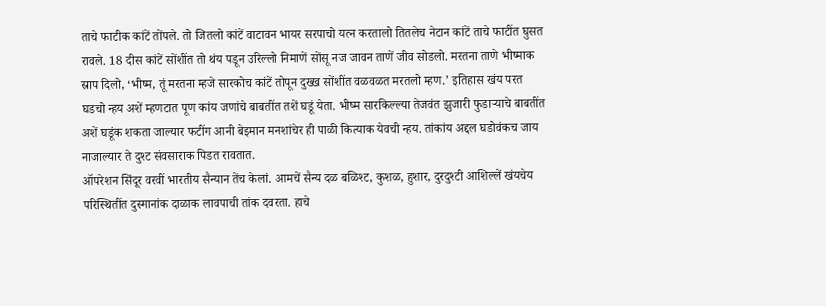ताचे फाटीक कांटें तोंपले. तो जितलो कांटें वाटावन भायर सरपाचो यत्न करतालो तितलेच नेटान कांटें ताचे फाटींत घुसत रावले. 18 दीस कांटें सोंशींत तो थंय पडून उरिल्लो निमाणें सोंसू नज जावन ताणें जीव सोडलो. मरतना ताणे भीष्माक स्राप दिलो, ‘भीष्म, तूं मरतना म्हजे सारकोच कांटें तोपून दुख्ख सोंशींत वळवळत मरतलो म्हण.’ इतिहास खंय परत घडचो न्हय अशें म्हणटात पूण कांय जणांचे बाबतींत तशें घडूं येता. भीष्म सारकिल्ल्या तेजवंत झुजारी फुडाऱ्याचे बाबतींत अशें घडूंक शकता जाल्यार फटींग आनी बेइमान मनशांचेर ही पाळी कित्याक येवची न्हय. तांकांय अद्दल घडोवंकच जाय नाजाल्यार ते दुश्ट संवसाराक पिडत रावतात.
ऑपरेशन सिंदूर वरवीं भारतीय सैन्यान तेंच केलां. आमचें सैन्य दळ बळिश्ट, कुशळ, हुशार, दुरदुश्टी आशिल्लें खंयचेय परिस्थितींत दुस्मानांक दाळाक लावपाची तांक दवरता. हाचे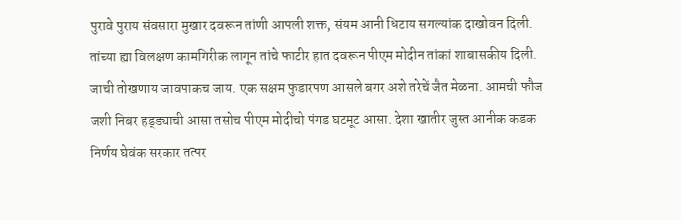पुरावे पुराय संवसारा मुखार दवरून तांणी आपली शक्त, संयम आनी धिटाय सगल्यांक दाखोवन दिली. तांच्या ह्या विलक्षण कामगिरीक लागून तांचे फाटीर हात दवरून पीएम मोदीन तांकां शाबासकीय दिली. जाची तोखणाय जावपाकच जाय. एक सक्षम फुडारपण आसले बगर अशे तरेचें जैत मेळना. आमची फौज जशी निबर हड्ड्याची आसा तसोच पीएम मोदीचो पंगड घटमूट आसा. देशा खातीर जुस्त आनीक कडक निर्णय घेवंक सरकार तत्पर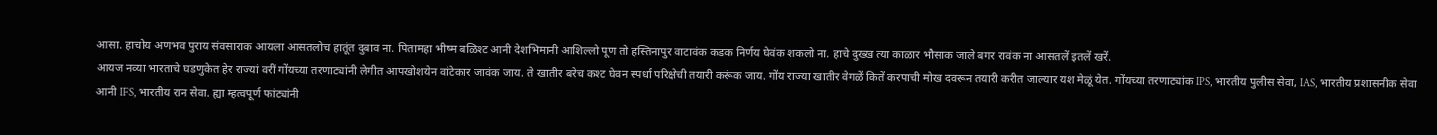आसा. हाचोय अणभव पुराय संवसाराक आयला आसतलोच हातूंत दुबाव ना. पितामहा भीष्म बळिश्ट आनी देशभिमानी आशिल्लो पूण तो हस्तिनापुर वाटावंक कडक निर्णय घेवंक शकलो ना. हाचे दुख्ख त्या काळार भौसाक जाले बगर रावंक ना आसतलें इतलें खरें.
आयज नव्या भारताचे घडणुकेत हेर राज्यां वरीं गोंयच्या तरणाट्यांनी लेगीत आपखोशयेन वांटेकार जावंक जाय. ते खातीर बरेच कश्ट घेवन स्पर्धा परिक्षेची तयारी करूंक जाय. गोंय राज्या खातीर वेगळें कितें करपाची मोख दवरून तयारी करीत जाल्यार यश मेळूं येत. गोंयच्या तरणाट्यांक IPS, भारतीय पुलीस सेवा, IAS, भारतीय प्रशासनीक सेवा आनी IFS, भारतीय रान सेवा. ह्या म्हत्वपूर्ण फांट्यांनी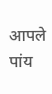आपले पांय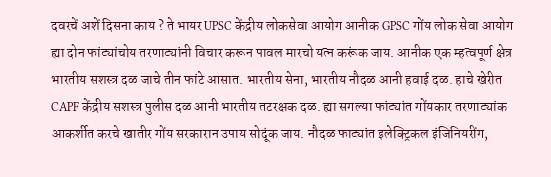दवरचें अशें दिसना काय ? ते भायर UPSC केंद्रीय लोकसेवा आयोग आनीक GPSC गोंय लोक सेवा आयोग ह्या दोन फांट्यांचोय तरणाट्यांनी विचार करून पावल मारचो यत्न करूंक जाय. आनीक एक म्हत्वपूर्ण क्षेत्र भारतीय सशस्त्र दळ जाचे तीन फांटे आसात. भारतीय सेना, भारतीय नौदळ आनी हवाई दळ. हाचे खेरीत CAPF केंद्रीय सशस्त्र पुलीस दळ आनी भारतीय तटरक्षक दळ. ह्या सगल्या फांट्यांत गोंयकार तरणाट्यांक आकर्शीत करचे खातीर गोंय सरकारान उपाय सोदूंक जाय. नौदळ फाट्यांत इलेक्ट्रिकल इंजिनियरींग,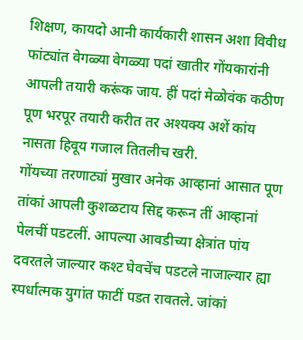शिक्षण, कायदो आनी कार्यकारी शासन अशा विवीध फांट्यांत वेगळ्या वेगळ्या पदां खातीर गोंयकारांनी आपली तयारी करूंक जाय. हीं पदां मेळोवंक कठीण पूण भरपूर तयारी करीत तर अश्यक्य अशें कांय नासता हिवूय गजाल तितलीच खरी.
गोंयच्या तरणाट्यां मुखार अनेक आव्हानां आसात पूण तांकां आपली कुशळटाय सिद्द करून तीं आव्हानां पेलचीं पडटलीं. आपल्या आवडीच्या क्षेत्रांत पांय दवरतले जाल्यार कश्ट घेवचेंच पडटले नाजाल्यार ह्या स्पर्धात्मक युगांत फाटीं पडत रावतले. जांकां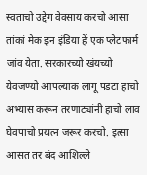स्वताचो उद्देग वेवसाय करचो आसा तांकां मेक इन इंडिया हें एक प्लेटफार्म जांव येता. सरकारच्यो खंयच्यो येवजण्यो आपल्याक लागू पडटा हाचो अभ्यास करून तरणाट्यांनी हाचो लाव घेवपाचो प्रयत्न जरूर करचो. इत्सा आसत तर बंद आशिल्ले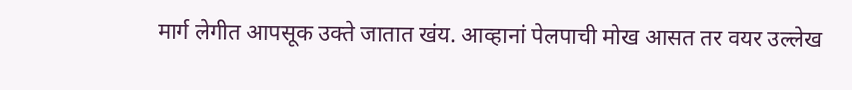मार्ग लेगीत आपसूक उक्ते जातात खंय. आव्हानां पेलपाची मोख आसत तर वयर उल्लेख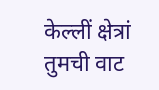केल्लीं क्षेत्रां तुमची वाट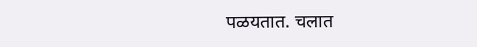पळयतात. चलात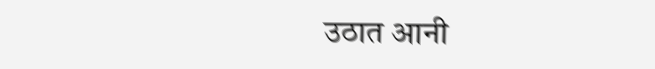उठात आनी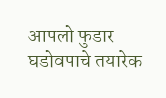आपलो फुडार घडोवपाचे तयारेक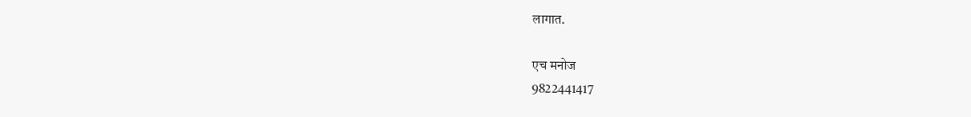लागात.

एच मनोज
9822441417